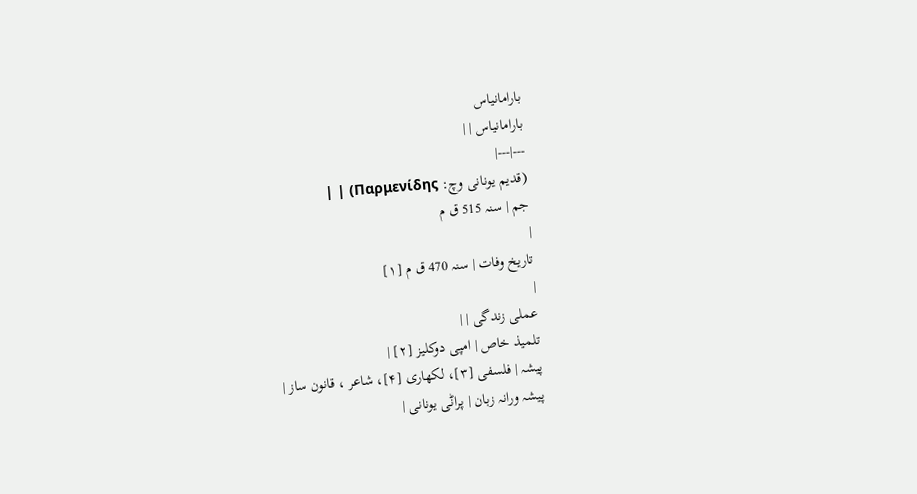بارامانیاس
بارامانیاس | |
---|---|
(قدیم یونانی وچ: Παρμενίδης) | |
جم | سنہ 515 ق م
|
تاریخ وفات | سنہ 470 ق م [۱]
|
عملی زندگی | |
تلمیذ خاص | امپی دوکلیز [۲] |
پیشہ | فلسفی [۳]، لکھاری [۴]، شاعر ، قانون ساز |
پیشہ ورانہ زبان | پراݨی یونانی |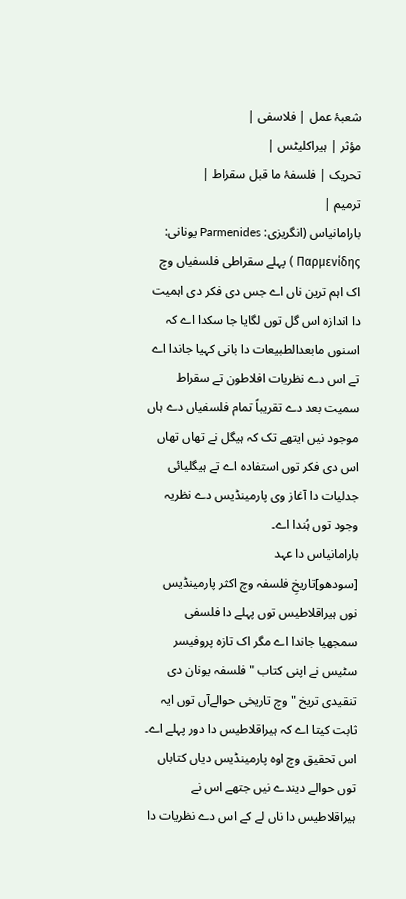شعبۂ عمل | فلاسفی |
مؤثر | ہیراکلیٹس |
تحریک | فلسفۂ ما قبل سقراط |
ترمیم |
بارامانیاس (انگریزی: Parmenides یونانی: Παρμενίδης ) پہلے سقراطی فلسفیاں وچ اک اہم ترین ناں اے جس دی فکر دی اہمیت دا اندازہ اس گل توں لگایا جا سکدا اے کہ اسنوں مابعدالطبیعات دا بانی کہیا جاندا اے تے اس دے نظریات افلاطون تے سقراط سمیت بعد دے تقریباً تمام فلسفیاں دے ہاں موجود نيں ایتھے تک کہ ہیگل نے تھاں تھاں اس دی فکر توں استفادہ اے تے ہیگلیائی جدلیات دا آغاز وی پارمینڈیس دے نظریہ وجود توں ہُندا اے۔
بارامانیاس دا عہد
[سودھو]تاریخِ فلسفہ وچ اکثر پارمینڈیس نوں ہیراقلاطیس توں پہلے دا فلسفی سمجھیا جاندا اے مگر اک تازہ پروفیسر سٹیس نے اپنی کتاب " فلسفہ یونان دی تنقیدی تریخ " وچ تاریخی حوالےآں توں ایہ ثابت کیتا اے کہ ہیراقلاطیس دا دور پہلے اے۔ اس تحقیق وچ اوہ پارمینڈیس دیاں کتاباں توں حوالے دیندے نيں جتھے اس نے ہیراقلاطیس دا ناں لے کے اس دے نظریات دا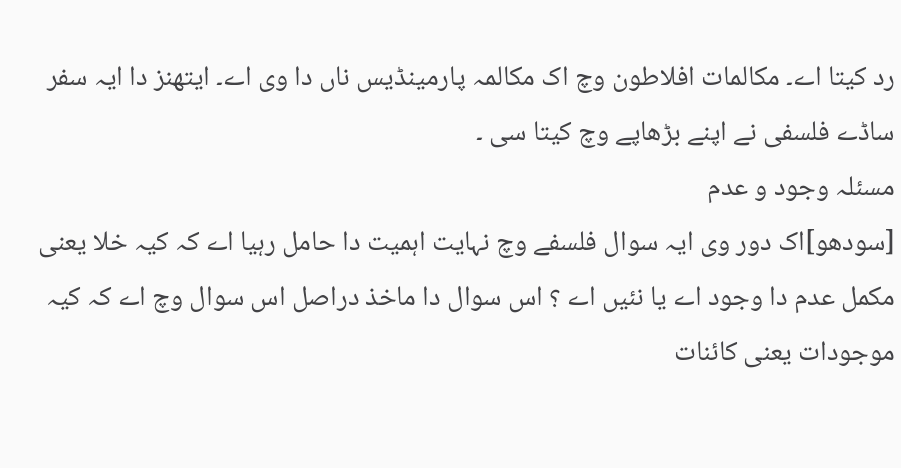رد کیتا اے۔ مکالمات افلاطون وچ اک مکالمہ پارمینڈیس ناں دا وی اے۔ ایتھنز دا ایہ سفر ساڈے فلسفی نے اپنے بڑھاپے وچ کیتا سی ۔
مسئلہ وجود و عدم
[سودھو]اک دور وی ایہ سوال فلسفے وچ نہایت اہمیت دا حامل رہیا اے کہ کیہ خلا یعنی مکمل عدم دا وجود اے یا نئيں اے ؟ اس سوال دا ماخذ دراصل اس سوال وچ اے کہ کیہ موجودات یعنی کائنات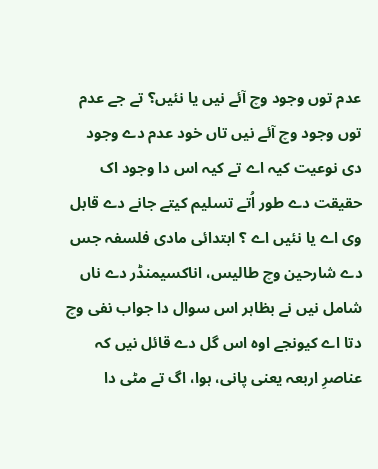عدم توں وجود وچ آئے نيں یا نئيں؟ تے جے عدم توں وجود وچ آئے نيں تاں خود عدم دے وجود دی نوعیت کیہ اے تے کیہ اس دا وجود اک حقیقت دے طور اُتے تسلیم کیتے جانے دے قابل وی اے یا نئيں اے ؟ ابتدائی مادی فلسفہ جس دے شارحین وچ طالیس، اناکسیمنڈر دے ناں شامل نيں نے بظاہر اس سوال دا جواب نفی وچ دتا اے کیونجے اوہ اس گل دے قائل نيں کہ عناصرِ اربعہ یعنی پانی، ہوا، اگ تے مٹی دا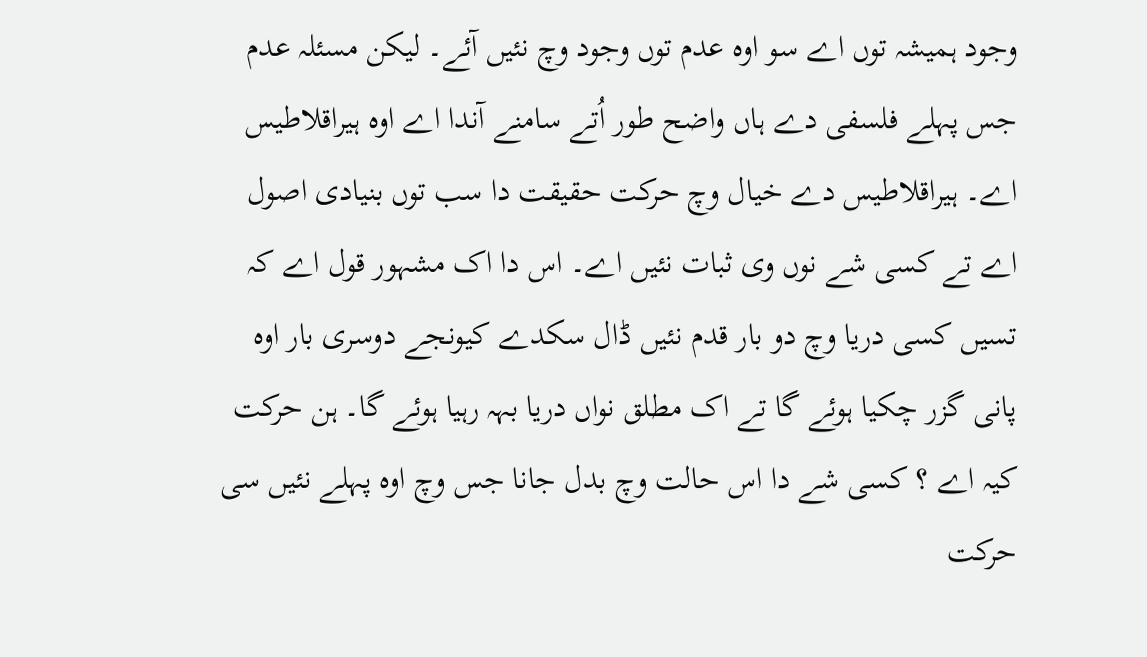وجود ہمیشہ توں اے سو اوہ عدم توں وجود وچ نئيں آئے۔ لیکن مسئلہ عدم جس پہلے فلسفی دے ہاں واضح طور اُتے سامنے آندا اے اوہ ہیراقلاطیس اے۔ ہیراقلاطیس دے خیال وچ حرکت حقیقت دا سب توں بنیادی اصول اے تے کسی شے نوں وی ثبات نئيں اے۔ اس دا اک مشہور قول اے کہ تسيں کسی دریا وچ دو بار قدم نئيں ڈال سکدے کیونجے دوسری بار اوہ پانی گزر چکيا ہوئے گا تے اک مطلق نواں دریا بہہ رہیا ہوئے گا۔ ہن حرکت کیہ اے ؟ کسی شے دا اس حالت وچ بدل جانا جس وچ اوہ پہلے نئيں سی حرکت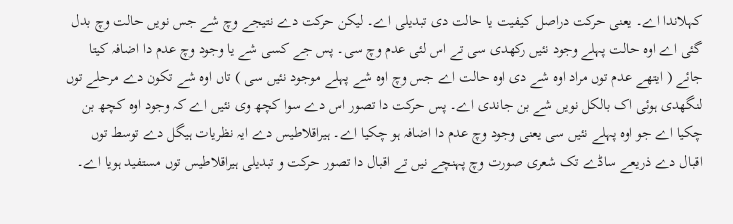کہلاندا اے۔ یعنی حرکت دراصل کیفیت یا حالت دی تبدیلی اے۔ لیکن حرکت دے نتیجے وچ شے جس نويں حالت وچ بدل گئی اے اوہ حالت پہلے وجود نئيں رکھدی سی تے اس لئی عدم وچ سی۔ پس جے کسی شے یا وجود وچ عدم دا اضافہ کیتا جائے ( ایتھے عدم توں مراد اوہ شے دی اوہ حالت اے جس وچ اوہ شے پہلے موجود نئيں سی ) تاں اوہ شے تکون دے مرحلے توں لنگھدی ہوئی اک بالکل نويں شے بن جاندی اے۔ پس حرکت دا تصور اس دے سوا کچھ وی نئيں اے کہ وجود اوہ کچھ بن چکيا اے جو اوہ پہلے نئيں سی یعنی وجود وچ عدم دا اضافہ ہو چکيا اے۔ ہیراقلاطیس دے ایہ نظریات ہیگل دے توسط توں اقبال دے ذریعے ساڈے تک شعری صورت وچ پہنچے نيں تے اقبال دا تصور حرکت و تبدیلی ہیراقلاطیس توں مستفید ہويا اے۔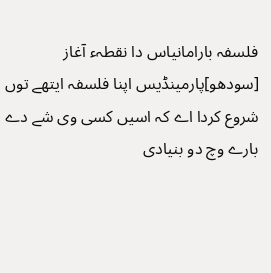فلسفہ بارامانیاس دا نقطہء آغاز
[سودھو]پارمینڈیس اپنا فلسفہ ایتھے توں شروع کردا اے کہ اسيں کسی وی شے دے بارے وچ دو بنیادی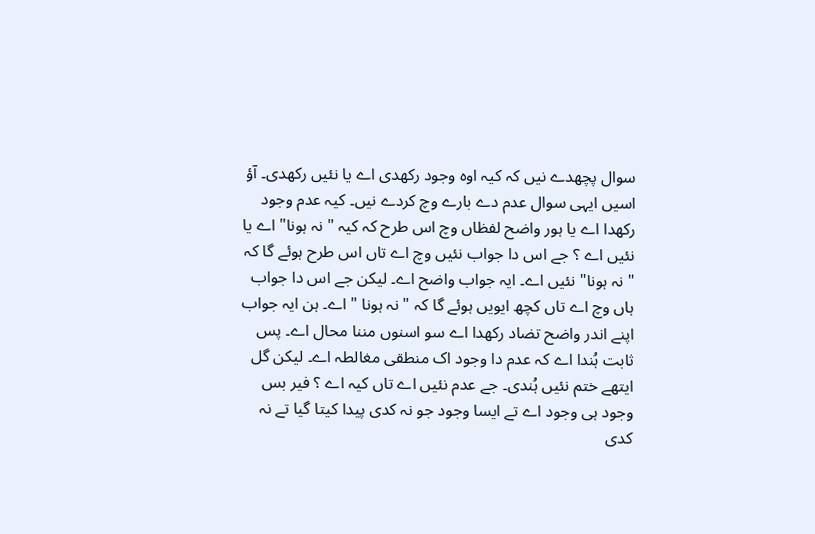سوال پچھدے نيں کہ کیہ اوہ وجود رکھدی اے یا نئيں رکھدی۔ آؤ اسيں ایہی سوال عدم دے بارے وچ کردے نيں۔ کیہ عدم وجود رکھدا اے یا ہور واضح لفظاں وچ اس طرح کہ کیہ "نہ ہونا" اے یا نئيں اے ؟ جے اس دا جواب نئيں وچ اے تاں اس طرح ہوئے گا کہ "نہ ہونا" نئيں اے۔ ایہ جواب واضح اے۔ لیکن جے اس دا جواب ہاں وچ اے تاں کچھ ایويں ہوئے گا کہ " نہ ہونا " اے۔ ہن ایہ جواب اپنے اندر واضح تضاد رکھدا اے سو اسنوں مننا محال اے۔ پس ثابت ہُندا اے کہ عدم دا وجود اک منطقی مغالطہ اے۔ لیکن گل ایتھے ختم نئيں ہُندی۔ جے عدم نئيں اے تاں کیہ اے ؟ فیر بس وجود ہی وجود اے تے ایسا وجود جو نہ کدی پیدا کیتا گیا تے نہ کدی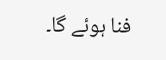فنا ہوئے گا۔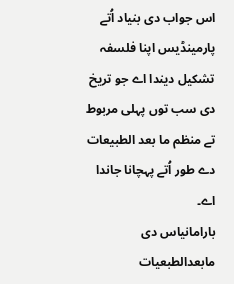اس جواب دی بنیاد اُتے پارمینڈیس اپنا فلسفہ تشکیل دیندا اے جو تریخ دی سب توں پہلی مربوط تے منظم ما بعد الطبیعات دے طور اُتے پہچانا جاندا اے۔
بارامانیاس دی مابعدالطبعیات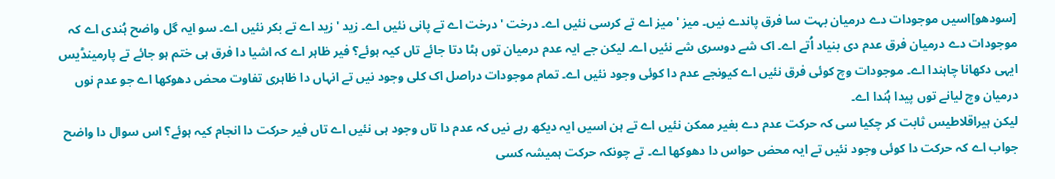[سودھو]اسیں موجودات دے درمیان بہت سا فرق پاندے نيں۔ میز ' میز اے تے کرسی نئيں اے۔ درخت ' درخت اے تے پانی نئيں اے۔ زید ' زید اے تے بکر نئيں اے۔ سو ایہ گل واضح ہُندی اے کہ موجودات دے درمیان فرق عدم دی بنیاد اُتے اے۔ اک شے دوسری شے نئيں اے۔ لیکن جے ایہ عدم درمیان توں ہٹا دتا جائے تاں کیہ ہوئے؟ فیر ظاہر اے کہ اشیا دا فرق ہی ختم ہو جائے تے پارمینڈیس ایہی دکھانا چاہندا اے۔ موجودات وچ کوئی فرق نئيں اے کیونجے عدم دا کوئی وجود نئيں اے۔ تمام موجودات دراصل اک کلی وجود نيں تے انہاں دا ظاہری تفاوت محض دھوکھا اے جو عدم نوں درمیان وچ لیانے توں پیدا ہُندا اے۔
لیکن ہیراقلاطیس ثابت کر چکيا سی کہ حرکت عدم دے بغیر ممکن نئيں اے تے ہن اسيں ایہ دیکھ رہے نيں کہ عدم دا تاں وجود ہی نئيں اے تاں فیر حرکت دا انجام کیہ ہوئے؟ اس سوال دا واضح جواب اے کہ حرکت دا کوئی وجود نئيں تے ایہ محض حواس دا دھوکھا اے۔ تے چونکہ حرکت ہمیشہ کسی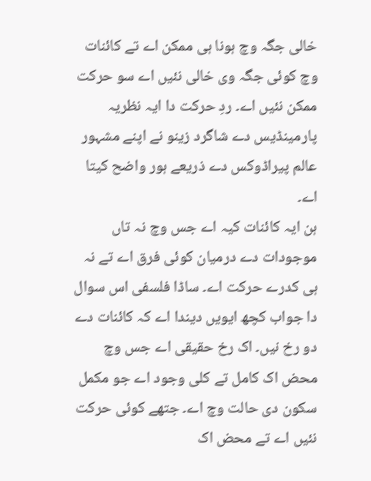خالی جگہ وچ ہونا ہی ممکن اے تے کائنات وچ کوئی جگہ وی خالی نئيں اے سو حرکت ممکن نئيں اے۔ ردِ حرکت دا ایہ نظریہ پارمینڈیس دے شاگرد زینو نے اپنے مشہور عالم پیراڈوکس دے ذریعے ہور واضح کیتا اے۔
ہن ایہ کائنات کیہ اے جس وچ نہ تاں موجودات دے درمیان کوئی فرق اے تے نہ ہی کدرے حرکت اے۔ ساڈا فلسفی اس سوال دا جواب کچھ ایويں دیندا اے کہ کائنات دے دو رخ نيں۔ اک رخ حقیقی اے جس وچ محض اک کامل تے کلی وجود اے جو مکمل سکون دی حالت وچ اے۔ جتھے کوئی حرکت نئيں اے تے محض اک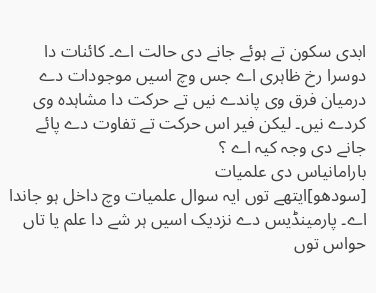ابدی سکون تے ہوئے جانے دی حالت اے۔ کائنات دا دوسرا رخ ظاہری اے جس وچ اسيں موجودات دے درمیان فرق وی پاندے نيں تے حرکت دا مشاہدہ وی کردے نيں۔ لیکن فیر اس حرکت تے تفاوت دے پائے جانے دی وجہ کیہ اے ؟
بارامانیاس دی علمیات
[سودھو]ایتھے توں ایہ سوال علمیات وچ داخل ہو جاندا اے۔ پارمینڈیس دے نزدیک اسيں ہر شے دا علم یا تاں حواس توں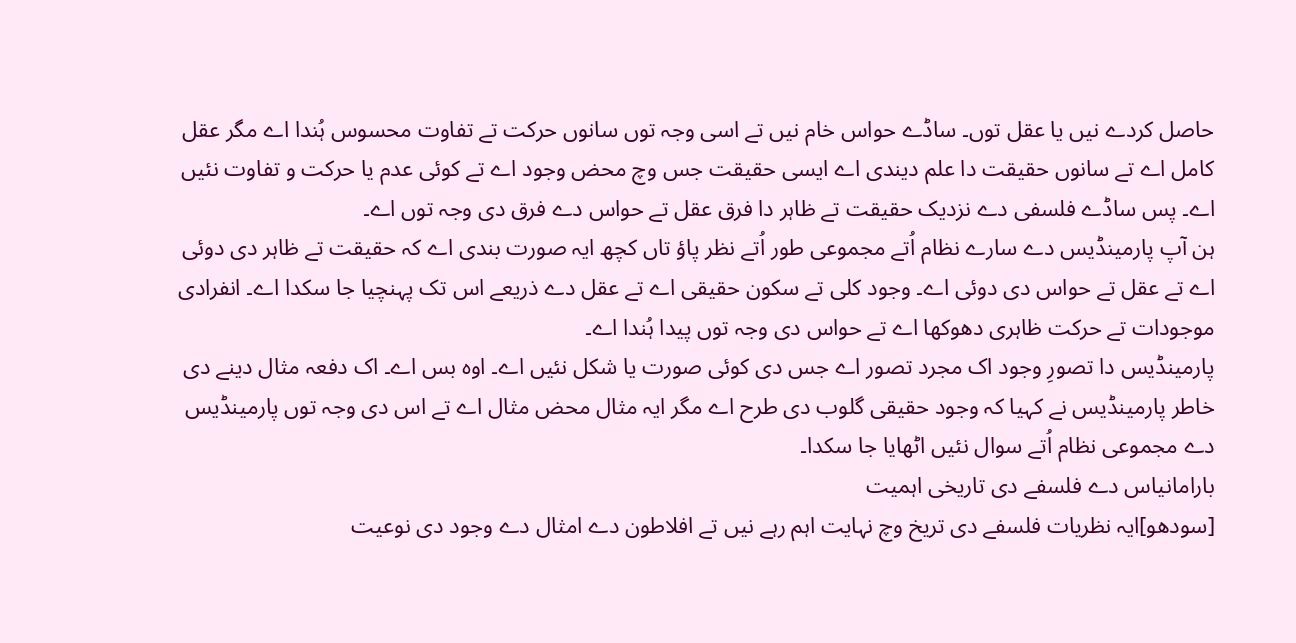حاصل کردے نيں یا عقل توں۔ ساڈے حواس خام نيں تے اسی وجہ توں سانوں حرکت تے تفاوت محسوس ہُندا اے مگر عقل کامل اے تے سانوں حقیقت دا علم دیندی اے ایسی حقیقت جس وچ محض وجود اے تے کوئی عدم یا حرکت و تفاوت نئيں اے۔ پس ساڈے فلسفی دے نزدیک حقیقت تے ظاہر دا فرق عقل تے حواس دے فرق دی وجہ توں اے۔
ہن آپ پارمینڈیس دے سارے نظام اُتے مجموعی طور اُتے نظر پاؤ تاں کچھ ایہ صورت بندی اے کہ حقیقت تے ظاہر دی دوئی اے تے عقل تے حواس دی دوئی اے۔ وجود کلی تے سکون حقیقی اے تے عقل دے ذریعے اس تک پہنچیا جا سکدا اے۔ انفرادی موجودات تے حرکت ظاہری دھوکھا اے تے حواس دی وجہ توں پیدا ہُندا اے۔
پارمینڈیس دا تصورِ وجود اک مجرد تصور اے جس دی کوئی صورت یا شکل نئيں اے۔ اوہ بس اے۔ اک دفعہ مثال دینے دی خاطر پارمینڈیس نے کہیا کہ وجود حقیقی گلوب دی طرح اے مگر ایہ مثال محض مثال اے تے اس دی وجہ توں پارمینڈیس دے مجموعی نظام اُتے سوال نئيں اٹھایا جا سکدا۔
بارامانیاس دے فلسفے دی تاریخی اہمیت
[سودھو]ایہ نظریات فلسفے دی تریخ وچ نہایت اہم رہے نيں تے افلاطون دے امثال دے وجود دی نوعیت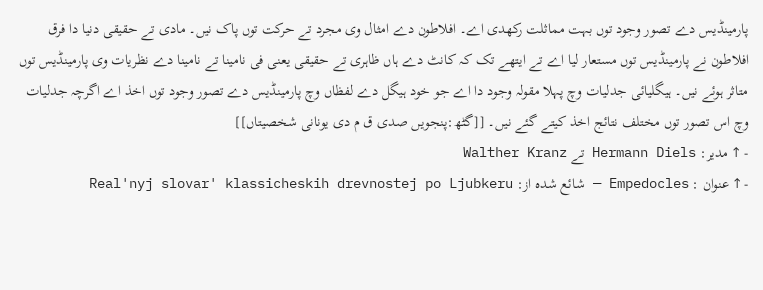پارمینڈیس دے تصور وجود توں بہت مماثلت رکھدی اے۔ افلاطون دے امثال وی مجرد تے حرکت توں پاک نيں۔ مادی تے حقیقی دنیا دا فرق افلاطون نے پارمینڈیس توں مستعار لیا اے تے ایتھے تک کہ کانٹ دے ہاں ظاہری تے حقیقی یعنی فی نامینا تے نامینا دے نظریات وی پارمینڈیس توں متاثر ہوئے نيں۔ ہیگلیائی جدلیات وچ پہلا مقولہ وجود دا اے جو خود ہیگل دے لفظاں وچ پارمینڈیس دے تصور وجود توں اخذ اے اگرچہ جدلیات وچ اس تصور توں مختلف نتائج اخذ کیتے گئے نيں۔ [[گٹھ:پنجويں صدی ق م دی یونانی شخصیتاں]]
- ↑ مدیر: Hermann Diels تے Walther Kranz
- ↑ عنوان : Empedocles — شائع شدہ از: Real'nyj slovar' klassicheskih drevnostej po Ljubkeru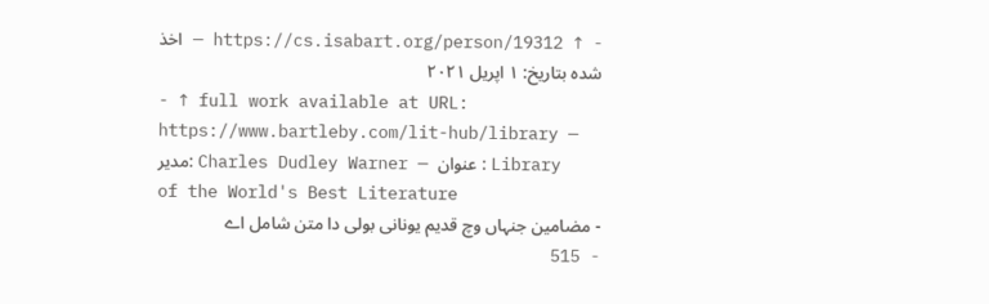- ↑ https://cs.isabart.org/person/19312 — اخذ شدہ بتاریخ: ۱ اپریل ۲۰۲۱
- ↑ full work available at URL: https://www.bartleby.com/lit-hub/library — مدیر: Charles Dudley Warner — عنوان : Library of the World's Best Literature
- مضامین جنہاں وچ قدیم یونانی بولی دا متن شامل اے
- 515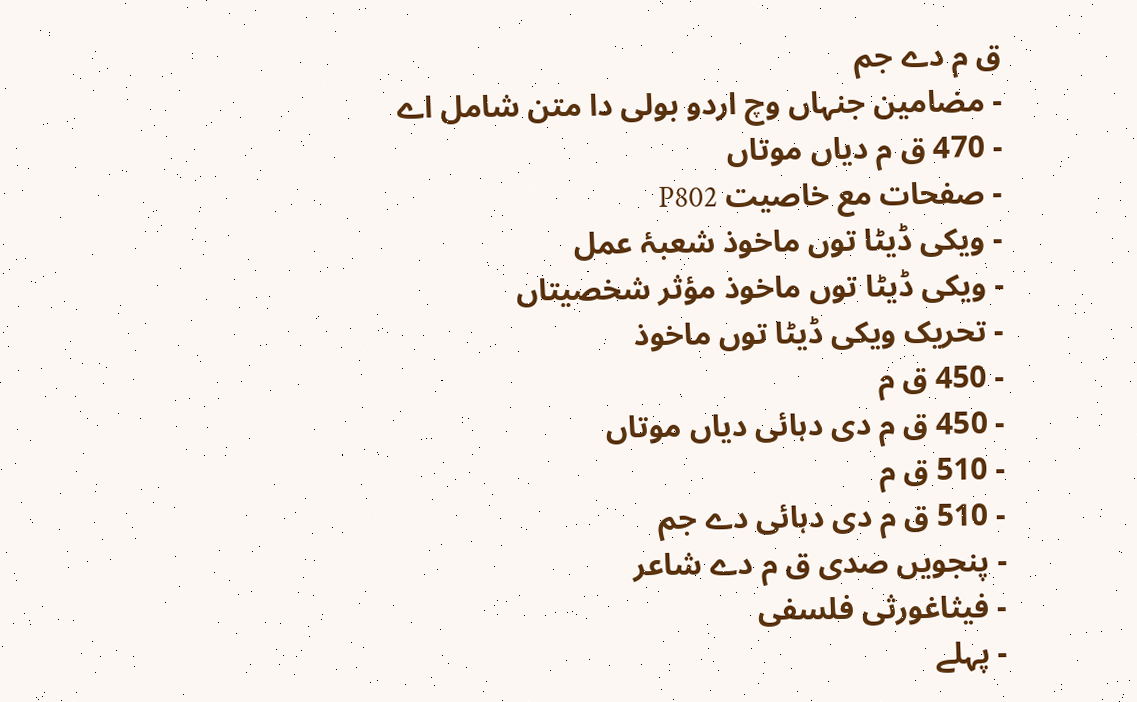ق م دے جم
- مضامین جنہاں وچ اردو بولی دا متن شامل اے
- 470 ق م دیاں موتاں
- صفحات مع خاصیت P802
- ویکی ڈیٹا توں ماخوذ شعبۂ عمل
- ویکی ڈیٹا توں ماخوذ مؤثر شخصیتاں
- تحریک ویکی ڈیٹا توں ماخوذ
- 450 ق م
- 450 ق م دی دہائی دیاں موتاں
- 510 ق م
- 510 ق م دی دہائی دے جم
- پنجويں صدی ق م دے شاعر
- فیثاغورثی فلسفی
- پہلے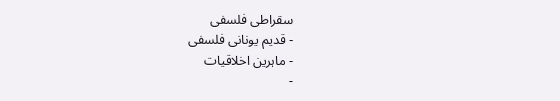سقراطی فلسفی
- قدیم یونانی فلسفی
- ماہرین اخلاقیات
-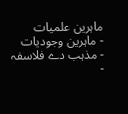ماہرین علمیات
- ماہرین وجودیات
- مذہب دے فلاسفہ
-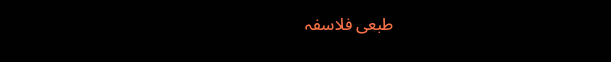طبعی فلاسفہ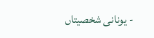- یونانی شخصیتاں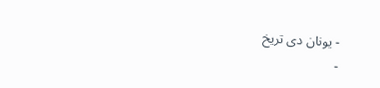- یونان دی تریخ
-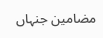مضامین جنہاں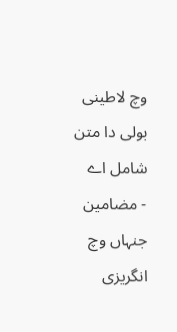وچ لاطینی بولی دا متن شامل اے
- مضامین جنہاں وچ انگریزی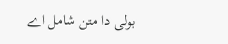بولی دا متن شامل اے